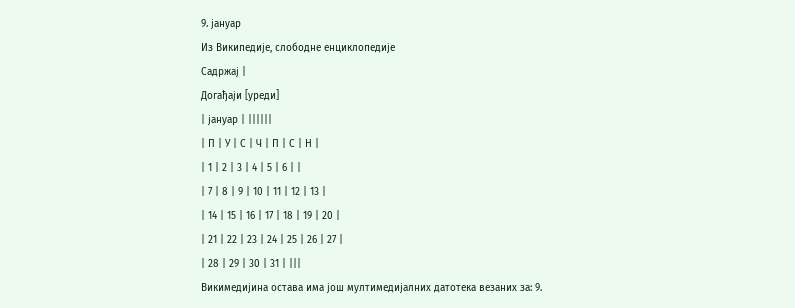9. јануар
Из Википедије, слободне енциклопедије
Садржај |
Догађаји [уреди]
| јануар | ||||||
| П | У | С | Ч | П | С | Н |
| 1 | 2 | 3 | 4 | 5 | 6 | |
| 7 | 8 | 9 | 10 | 11 | 12 | 13 |
| 14 | 15 | 16 | 17 | 18 | 19 | 20 |
| 21 | 22 | 23 | 24 | 25 | 26 | 27 |
| 28 | 29 | 30 | 31 | |||
Викимедијина остава има још мултимедијалних датотека везаних за: 9.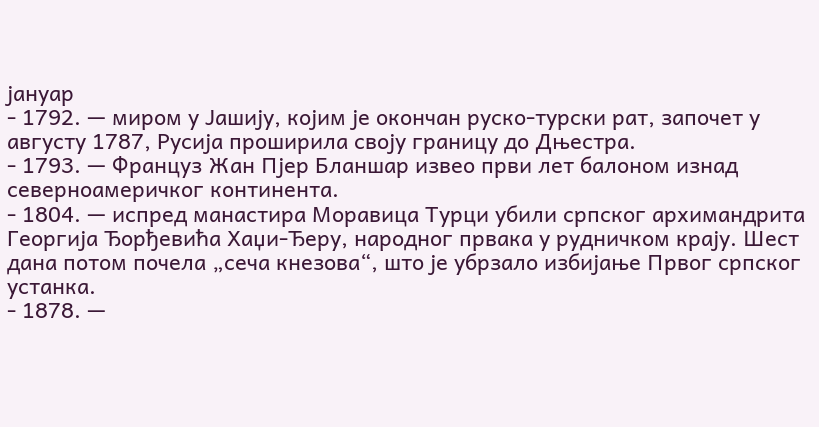јануар
- 1792. — миром у Јашију, којим је окончан руско-турски рат, започет у августу 1787, Русија проширила своју границу до Дњестра.
- 1793. — Француз Жан Пјер Бланшар извео први лет балоном изнад северноамеричког континента.
- 1804. — испред манастира Моравица Турци убили српског архимандрита Георгија Ђорђевића Хаџи-Ђеру, народног првака у рудничком крају. Шест дана потом почела „сеча кнезова“, што је убрзало избијање Првог српског устанка.
- 1878. —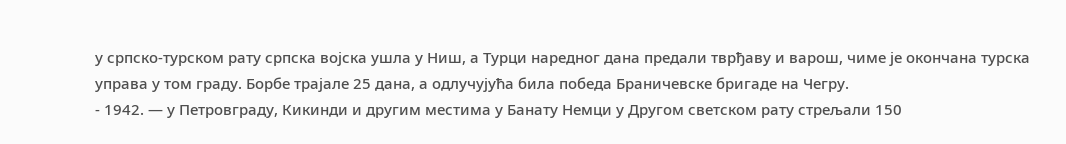у српско-турском рату српска војска ушла у Ниш, а Турци наредног дана предали тврђаву и варош, чиме је окончана турска управа у том граду. Борбе трајале 25 дана, а одлучујућа била победа Браничевске бригаде на Чегру.
- 1942. — у Петровграду, Кикинди и другим местима у Банату Немци у Другом светском рату стрељали 150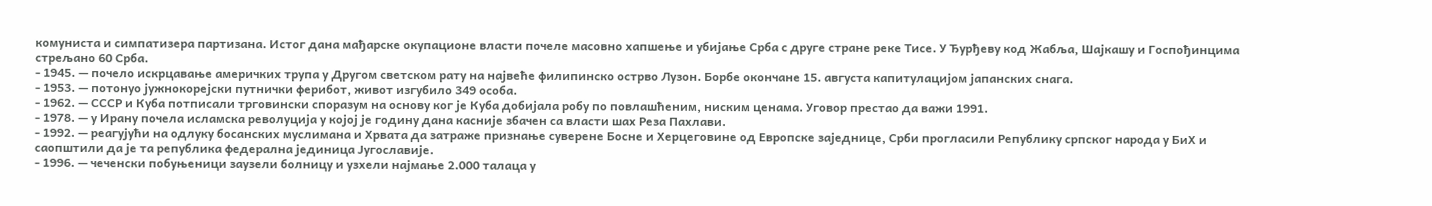комуниста и симпатизера партизана. Истог дана мађарске окупационе власти почеле масовно хапшење и убијање Срба с друге стране реке Тисе. У Ђурђеву код Жабља, Шајкашу и Госпођинцима стрељано 60 Срба.
- 1945. — почело искрцавање америчких трупа у Другом светском рату на највеће филипинско острво Лузон. Борбе окончане 15. августа капитулацијом јапанских снага.
- 1953. — потонуо јужнокорејски путнички ферибот, живот изгубило 349 особа.
- 1962. — СССР и Куба потписали трговински споразум на основу ког је Куба добијала робу по повлашћеним, ниским ценама. Уговор престао да важи 1991.
- 1978. — у Ирану почела исламска револуција у којој је годину дана касније збачен са власти шах Реза Пахлави.
- 1992. — реагујући на одлуку босанских муслимана и Хрвата да затраже признање суверене Босне и Херцеговине од Европске заједнице, Срби прогласили Републику српског народа у БиХ и саопштили да је та република федерална јединица Југославије.
- 1996. — чеченски побуњеници заузели болницу и узхели најмање 2.000 талаца у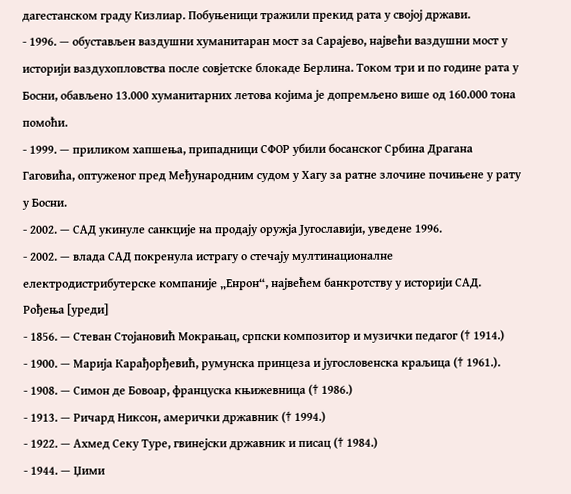дагестанском граду Кизлиар. Побуњеници тражили прекид рата у својој држави.
- 1996. — обустављен ваздушни хуманитаран мост за Сарајево, највећи ваздушни мост у историји ваздухопловства после совјетске блокаде Берлина. Током три и по године рата у Босни, обављено 13.000 хуманитарних летова којима је допремљено више од 160.000 тона помоћи.
- 1999. — приликом хапшења, припадници СФОР убили босанског Србина Драгана Гаговића, оптуженог пред Међународним судом у Хагу за ратне злочине почињене у рату у Босни.
- 2002. — САД укинуле санкције на продају оружја Југославији, уведене 1996.
- 2002. — влада САД покренула истрагу о стечају мултинационалне електродистрибутерске компаније „Енрон“, највећем банкротству у историји САД.
Рођења [уреди]
- 1856. — Стеван Стојановић Мокрањац, српски композитор и музички педагог († 1914.)
- 1900. — Марија Карађорђевић, румунска принцеза и југословенска краљица († 1961.).
- 1908. — Симон де Бовоар, француска књижевница († 1986.)
- 1913. — Ричард Никсон, амерички државник († 1994.)
- 1922. — Ахмед Секу Туре, гвинејски државник и писац († 1984.)
- 1944. — Џими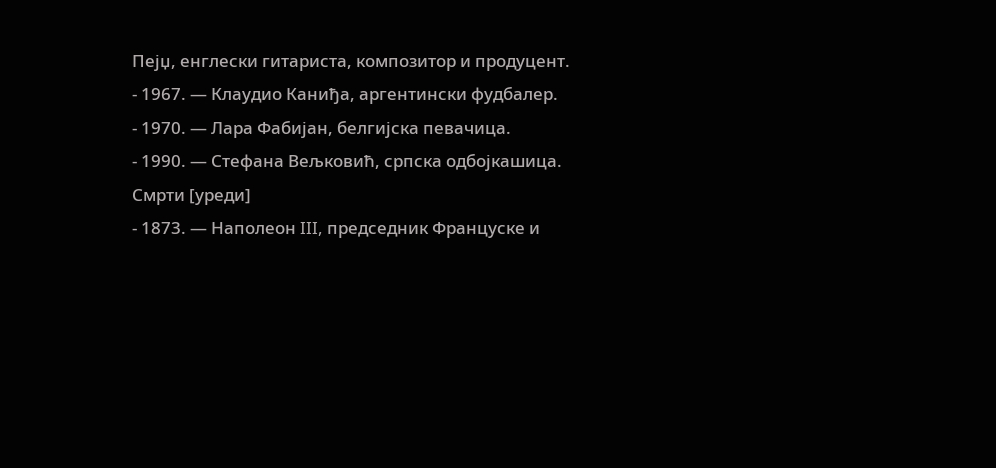Пејџ, енглески гитариста, композитор и продуцент.
- 1967. — Клаудио Каниђа, аргентински фудбалер.
- 1970. — Лара Фабијан, белгијска певачица.
- 1990. — Стефана Вељковић, српска одбојкашица.
Смрти [уреди]
- 1873. — Наполеон III, председник Француске и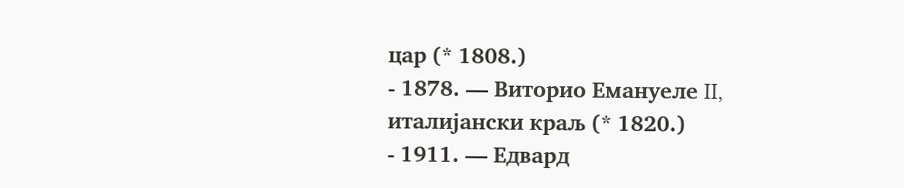цар (* 1808.)
- 1878. — Виторио Емануеле II, италијански краљ (* 1820.)
- 1911. — Едвард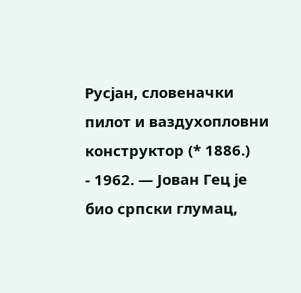Русјан, словеначки пилот и ваздухопловни конструктор (* 1886.)
- 1962. — Јован Гец је био српски глумац,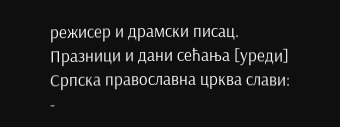режисер и драмски писац.
Празници и дани сећања [уреди]
Српска православна црква слави:
-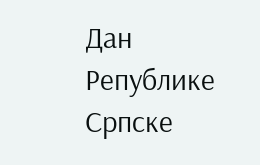Дан Републике Српске